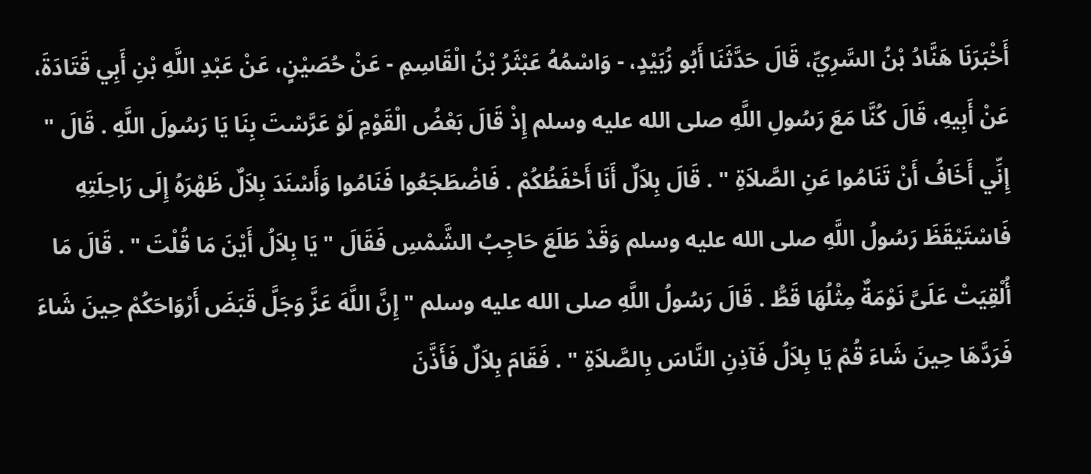أَخْبَرَنَا هَنَّادُ بْنُ السَّرِيِّ، قَالَ حَدَّثَنَا أَبُو زُبَيْدٍ، - وَاسْمُهُ عَبْثَرُ بْنُ الْقَاسِمِ - عَنْ حُصَيْنٍ، عَنْ عَبْدِ اللَّهِ بْنِ أَبِي قَتَادَةَ، عَنْ أَبِيهِ، قَالَ كُنَّا مَعَ رَسُولِ اللَّهِ صلى الله عليه وسلم إِذْ قَالَ بَعْضُ الْقَوْمِ لَوْ عَرَّسْتَ بِنَا يَا رَسُولَ اللَّهِ . قَالَ " إِنِّي أَخَافُ أَنْ تَنَامُوا عَنِ الصَّلاَةِ " . قَالَ بِلاَلٌ أَنَا أَحْفَظُكُمْ . فَاضْطَجَعُوا فَنَامُوا وَأَسْنَدَ بِلاَلٌ ظَهْرَهُ إِلَى رَاحِلَتِهِ فَاسْتَيْقَظَ رَسُولُ اللَّهِ صلى الله عليه وسلم وَقَدْ طَلَعَ حَاجِبُ الشَّمْسِ فَقَالَ " يَا بِلاَلُ أَيْنَ مَا قُلْتَ " . قَالَ مَا أُلْقِيَتْ عَلَىَّ نَوْمَةٌ مِثْلُهَا قَطُّ . قَالَ رَسُولُ اللَّهِ صلى الله عليه وسلم " إِنَّ اللَّهَ عَزَّ وَجَلَّ قَبَضَ أَرْوَاحَكُمْ حِينَ شَاءَ فَرَدَّهَا حِينَ شَاءَ قُمْ يَا بِلاَلُ فَآذِنِ النَّاسَ بِالصَّلاَةِ " . فَقَامَ بِلاَلٌ فَأَذَّنَ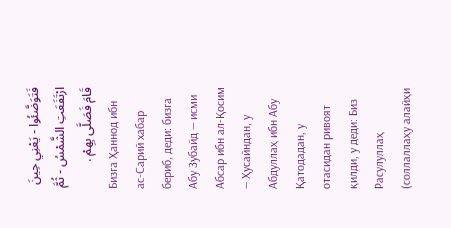فَتَوَضَّئُوا - يَعْنِي حِينَ ارْتَفَعَتِ الشَّمْسُ - ثُمَّ قَامَ فَصَلَّى بِهِمْ .
Бизга Ҳаннод ибн ас-Сарий хабар бериб, деди: бизга Абу Зубайд — исми Абсар ибн ал-Қосим — Ҳусайндан, у Абдуллаҳ ибн Абу Қатодадан, у отасидан ривоят қилди, у деди: Биз Расулуллаҳ (соллаллаҳу алайҳи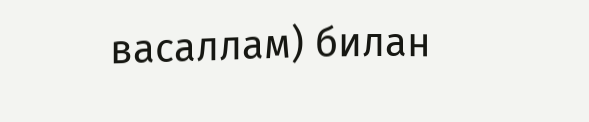васаллам) билан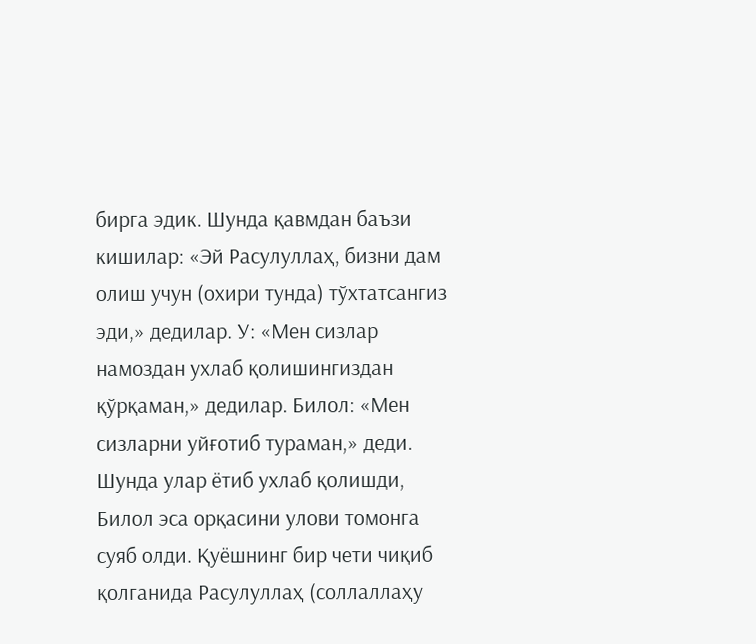бирга эдик. Шунда қавмдан баъзи кишилар: «Эй Расулуллаҳ, бизни дам олиш учун (охири тунда) тўхтатсангиз эди,» дедилар. У: «Мен сизлар намоздан ухлаб қолишингиздан қўрқаман,» дедилар. Билол: «Мен сизларни уйғотиб тураман,» деди. Шунда улар ётиб ухлаб қолишди, Билол эса орқасини улови томонга суяб олди. Қуёшнинг бир чети чиқиб қолганида Расулуллаҳ (соллаллаҳу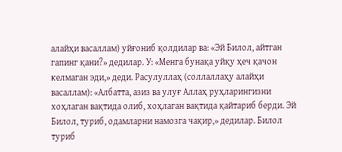алайҳи васаллам) уйғониб қолдилар ва: «Эй Билол, айтган гапинг қани?» дедилар. У: «Менга бунақа уйқу ҳеч қачон келмаган эди,» деди. Расулуллаҳ (соллаллаҳу алайҳи васаллам): «Албатта, азиз ва улуғ Аллаҳ руҳларингизни хоҳлаган вақтида олиб, хоҳлаган вақтида қайтариб берди. Эй Билол, туриб, одамларни намозга чақир,» дедилар. Билол туриб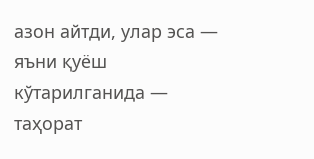азон айтди, улар эса — яъни қуёш кўтарилганида — таҳорат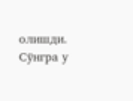олишди. Сўнгра у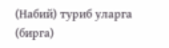(Набий) туриб уларга (бирга)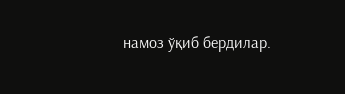намоз ўқиб бердилар.